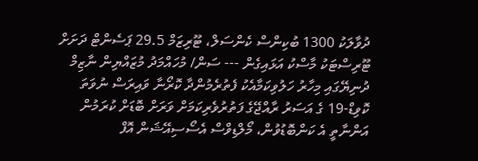ދުވާލަކު 1300 ބުކިންސް ކެންސަލް، ޓޫރިޒަމް 29.5 ޕަސެންޓް ދަށަށް
ޓޫރިސްޓަކު މާސްކު އަޅައިގެން --- ސަން/ މުހައްމަދު މުޒައްޔިން ނާޒިމް
ދުނިޔޭގައި މިހާރު ހަލުވިކަމާއެކު ފެތުރެމުންދާ ކޮރޯނާ ވައިރަސް ނުވަތަ ކޮވިޑް-19 ގެ އަސަރު ރާއްޖޭގެ ފަތުރުވެރިކަމަށް ވަރަށް ބޮޑަށް ކުރަމުން އަންނާތީ އެ ކަންބޮޑުވުން، މޯލްޑިވްސް އެސޯސިއޭޝަން އޮފް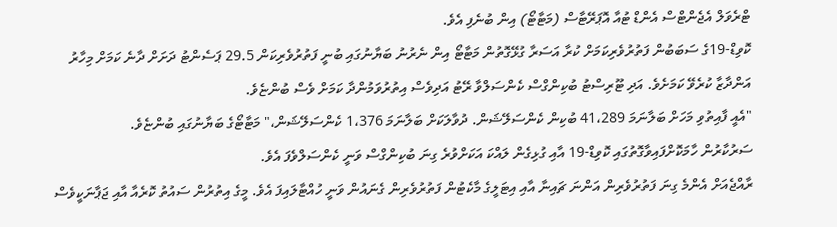ޓްރެވަލް އެޖެންޓްސް އެންޑް ޓުއާ އޮޕަރޭޓާސް (މަޓާޓޯ) އިން ބުނެފި އެވެ.
ކޮވިޑް-19ގެ ސަބަބުން ފަތުރުވެރިކަމަށް ކުރާ އަސަރާ ގުޅޭގޮތުން މަޓާޓޯ އިން ނެރުނު ބަޔާނުގައި ބުނީ ފަތުރުވެރިކަން 29.5 ޕަސެންޓު ދަށަށް ދާނެ ކަމަށް މިހާރު އަންދާޒާ ކުރެވޭ ކަމަށެވެ. އަދި ޓޫރިސްޓު ބުކިންގްސް ކެންސަލްވާ ރޭޓު އަދިވެސް އިތުރުވަމުންދާ ކަމަށް ވެސް ބުންޏެވެ.
"އެއީ ފާއިތުވި މަހަށް ބަލާނަމަ 41،289 ބުކިން ކެންސަލޭޝަން. ދުވާލަކަށް ބަލާނަމަ 1،376 ކެންސަލޭޝަން،" މަޓާޓޯގެ ބަޔާނުގައި ބުންޏެވެ.
ސަރުކާރުން ހާމަކޮށްފައިވާގޮތުގައި ކޮވިޑް-19 އާއި ގުޅިގެން ލައްކަ އަކަށްވުރެ ގިނަ ބުކިންގްސް ވަނީ ކެންސަލްވެފަ އެވެ.
ރާއްޖެއަށް އެންމެ ގިނަ ފަތުރުވެރިން އަންނަ ޗައިނާ އާއި އިޓަލީގެ މާކެޓުން ފަތުރުވެރިން ގެނައުން ވަނީ ހުއްޓާލައިފަ އެވެ. މީގެ އިތުރުން ސައުތު ކޮރެއާ އާއި ޖަޕާނަކީވެސް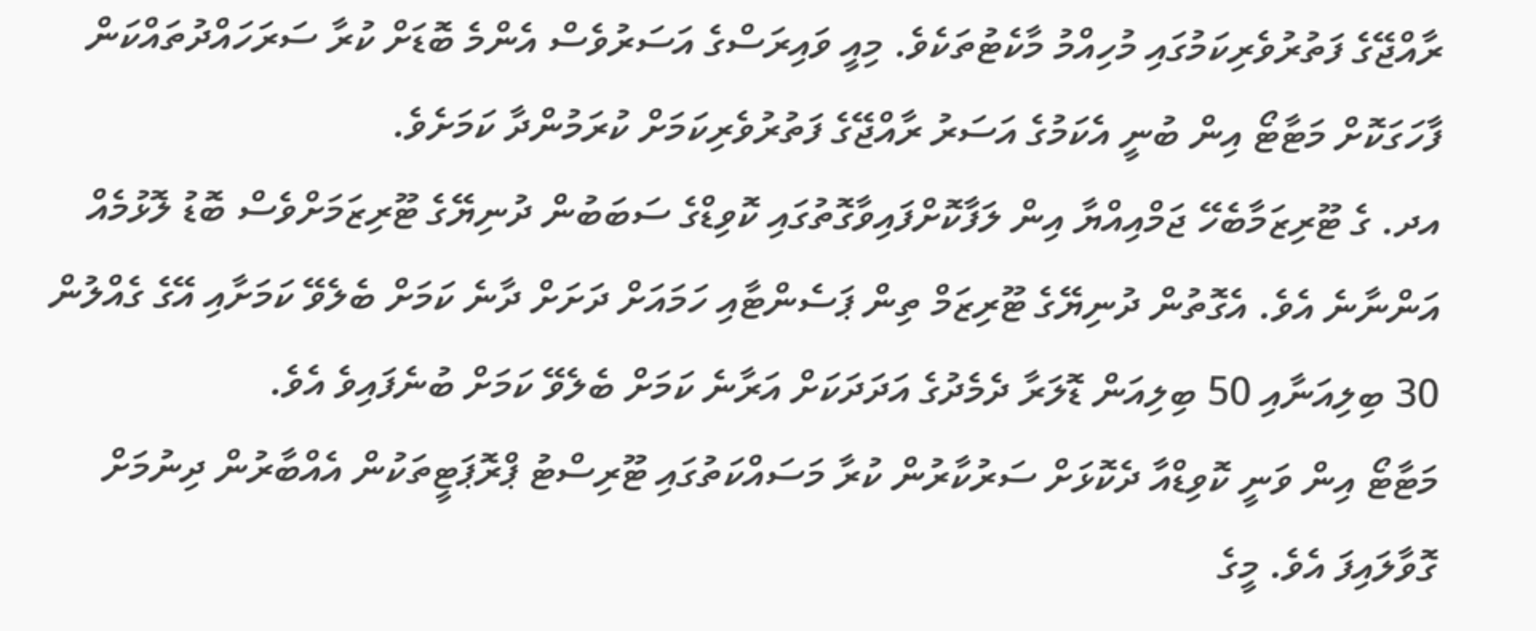ރާއްޖޭގެ ފަތުރުވެރިކަމުގައި މުހިއްމު މާކެޓުތަކެވެ. މިއީ ވައިރަސްގެ އަސަރުވެސް އެންމެ ބޮޑަށް ކުރާ ސަރަހައްދުތައްކަން ފާހަގަކޮށް މަޓާޓޯ އިން ބުނީ އެކަމުގެ އަސަރު ރާއްޖޭގެ ފަތުރުވެރިކަމަށް ކުރަމުންދާ ކަމަށެވެ.
އދ. ގެ ޓޫރިޒަމާބެހޭ ޖަމްއިއްޔާ އިން ލަފާކޮށްފައިވާގޮތުގައި ކޮވިޑްގެ ސަބަބުން ދުނިޔޭގެ ޓޫރިޒަމަށްވެސް ބޮޑު ލޮޅުމެއް އަންނާނެ އެވެ. އެގޮތުން ދުނިޔޭގެ ޓޫރިޒަމް ތިން ޕަސެންޓާއި ހަމައަށް ދަށަށް ދާނެ ކަމަށް ބެލެވޭ ކަމަށާއި އޭގެ ގެއްލުން 30 ބިލިއަނާއި 50 ބިލިއަން ޑޮލަރާ ދެމެދުގެ އަދަދަކަށް އަރާނެ ކަމަށް ބެލެވޭ ކަމަށް ބުނެފައިވެ އެވެ.
މަޓާޓޯ އިން ވަނީ ކޮވިޑްއާ ދެކޮޅަށް ސަރުކާރުން ކުރާ މަސައްކަތުގައި ޓޫރިސްޓު ޕްރޮޕަޓީތަކުން އެއްބާރުން ދިނުމަށް ގޮވާލައިފަ އެވެ. މީގެ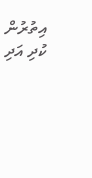އިތުރުން ކުދި އަދި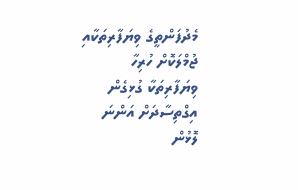މެދުފަންތީގެ ވިޔަފާރިތަކާއި ޖުމްލަކޮށް ހުރިހާ ވިޔަފާރިތަކާ ގުޅިގެން އިގްތިސާދަށް އަންނަ ލޮޅުން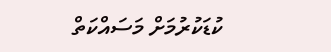ކުޑަކުރުމަށް މަސައްކަތް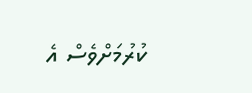ކުރުމަށްވެސް އެ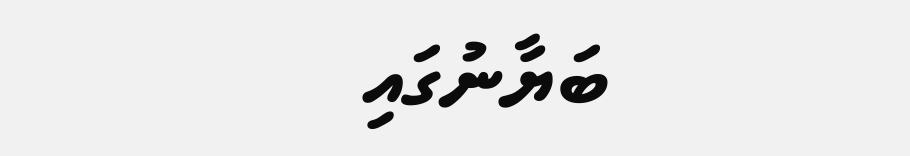ބަޔާނުގައި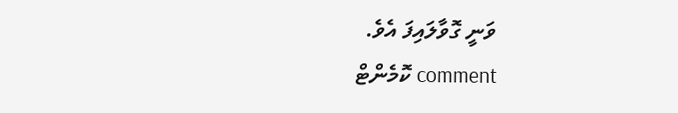ވަނީ ގޮވާލައިފަ އެވެ.
comment ކޮމެންޓް